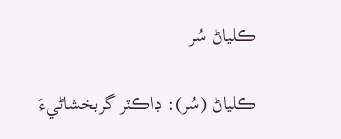ڪلياڻ سُر

ڪلياڻ (سُر): ڊاڪٽر گربخشاڻيءَ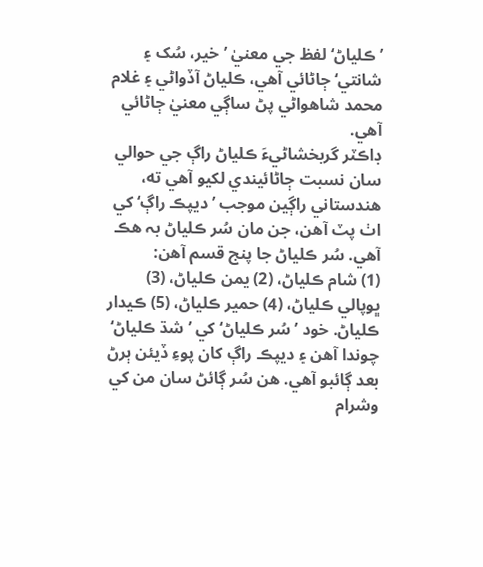’ڪلياڻ‘ لفظ جي معنيٰ ’خير، سُک ۽ شانتي‘ ڄاڻائي آهي، ڪلياڻ آڏواڻي ۽ غلام محمد شاهواڻي پڻ ساڳي معنيٰ ڄاڻائي آهي.
ڊاڪٽر گربخشاڻيءَ ڪلياڻ راڳ جي حوالي سان نسبت ڄاڻائيندي لکيو آهي ته، هندستاني راڳين موجب ’ديپڪ راڳ‘ کي اٺ پٽ آهن، جن مان سُر ڪلياڻ بہ هڪ آهي. سُر ڪلياڻ جا پنج قسم آهن:
(1) شام ڪلياڻ، (2) يمن ڪلياڻ، (3) ڀوپالي ڪلياڻ، (4) حمير ڪلياڻ، (5) ڪيدار ڪلياڻ. خود ’سُر ڪلياڻ‘ کي ’شڌ ڪلياڻ‘ چوندا آهن ۽ ديپڪ راڳ کان پوءِ ڏيئن ٻرڻ بعد ڳائبو آهي. هن سُر ڳائڻ سان من کي وشرام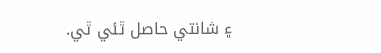۽ شانتي حاصل ٿئي ٿي.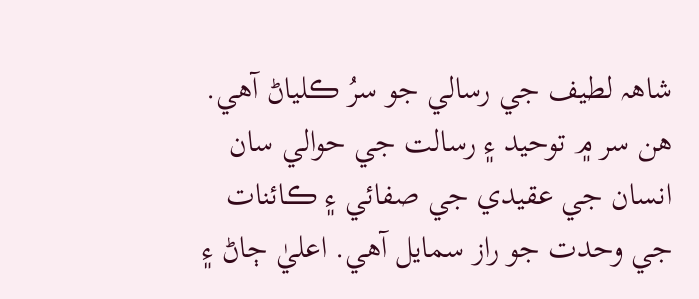شاھہ لطيف جي رسالي جو سرُ ڪلياڻ آهي. هن سر ۾ توحيد ۽ رسالت جي حوالي سان انسان جي عقيدي جي صفائي ۽ ڪائنات جي وحدت جو راز سمايل آهي. اعليٰ ڄاڻ ۽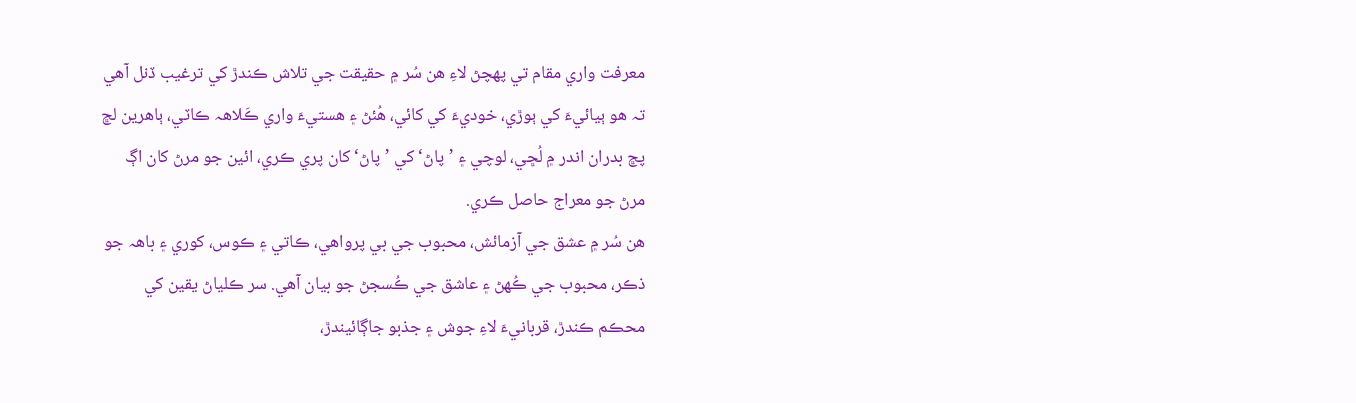معرفت واري مقام تي پھچڻ لاءِ هن سُر ۾ حقيقت جي تلاش ڪندڙ کي ترغيب ڏنل آهي تہ هو ٻيائيءَ کي ٻوڙي، خوديءَ کي کائي، هُئڻ ۽ هستيءَ واري ڪَلاھہ ڪاٽي، ٻاهرين لڇ پڇ بدران اندر ۾ لُڇي، لوچي ۽ ’پاڻ‘ کي ’پاڻ‘ کان پري ڪري، ائين جو مرڻ کان اڳ مرڻ جو معراج حاصل ڪري.
هن سُر ۾ عشق جي آزمائش، محبوب جي بي پرواهي، ڪاتي ۽ ڪوس، کوري ۽ باھہ جو ذڪر، محبوب جي ڪُھڻ ۽ عاشق جي ڪُسجڻ جو بيان آهي. سر ڪلياڻ يقين کي محڪم ڪندڙ، قربانيءَ لاءِ جوش ۽ جذبو جاڳائيندڙ،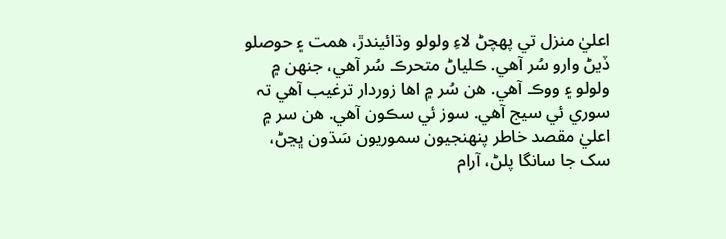اعليٰ منزل تي پھچڻ لاءِ ولولو وڌائيندڙ، همت ۽ حوصلو ڏيڻ وارو سُر آهي. ڪلياڻ متحرڪ سُر آهي، جنھن ۾ ولولو ۽ ووڪ آهي. هن سُر ۾ اها زوردار ترغيب آهي تہ سوري ئي سيج آهي. سوز ئي سڪون آهي. هن سر ۾ اعليٰ مقصد خاطر پنھنجيون سموريون سَڌون ڀڃڻ، سک جا سانگا پلڻ، آرام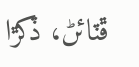ڦٽائڻ، ڏکڙا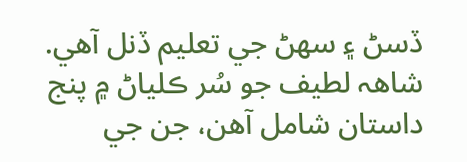ڏسڻ ۽ سھڻ جي تعليم ڏنل آهي. شاھہ لطيف جو سُر ڪلياڻ ۾ پنج داستان شامل آهن، جن جي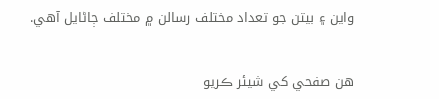واين ۽ بيتن جو تعداد مختلف رسالن ۾ مختلف ڄاڻايل آهي.


هن صفحي کي شيئر ڪريو